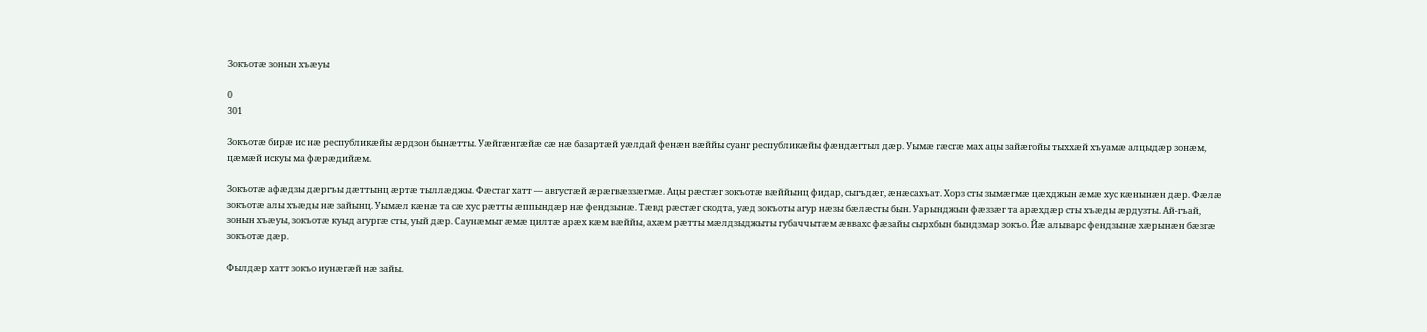Зокъотӕ зонын хъӕуы

0
301

Зокъотӕ бирӕ ис нӕ республикӕйы ӕрдзон бынӕтты. Уӕйгӕнгӕйӕ сӕ нӕ базартӕй уӕлдай фенӕн вӕййы суанг республикӕйы фӕндӕгтыл дӕр. Уымӕ гӕсгӕ мах ацы зайӕгойы тыххӕй хъуамӕ алцыдӕр зонӕм, цӕмӕй искуы ма фӕрӕдийӕм.

Зокъотӕ афӕдзы дӕргъы дӕттынц ӕртӕ тыллӕджы. Фӕстаг хатт — августӕй ӕрӕгвӕззӕгмӕ. Ацы рӕстӕг зокъотӕ вӕййынц фидар, сыгъдӕг, ӕнӕсахъат. Хорз сты зымӕгмӕ цӕхджын ӕмӕ хус кӕнынӕн дӕр. Фӕлӕ зокъотӕ алы хъӕды нӕ зайынц. Уымӕл кӕнӕ та сӕ хус рӕтты ӕппындӕр нӕ фендзынӕ. Тӕвд рӕстӕг скодта, уӕд зокъоты агур нӕзы бӕлӕсты бын. Уарынджын фӕззӕг та арӕхдӕр сты хъӕды ӕрдузты. Ай-гъай, зонын хъӕуы, зокъотӕ куыд агургӕ сты, уый дӕр. Саунӕмыг ӕмӕ цилтӕ арӕх кӕм вӕййы, ахӕм рӕтты мӕлдзыджыты губаччытӕм ӕввахс фӕзайы сырхбын бындзмар зокъо. Йӕ алыварс фендзынӕ хӕрынӕн бӕзгӕ зокъотӕ дӕр.

Фылдӕр хатт зокъо иунӕгӕй нӕ зайы.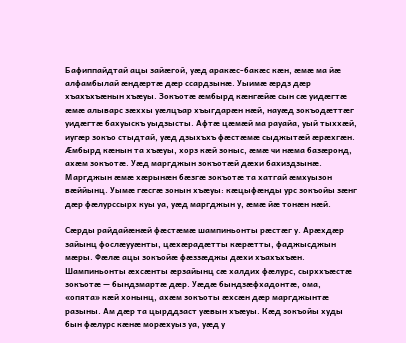Бафиппайдтай ацы зайӕгой, уӕд аракӕс-бакӕс кӕн, ӕмӕ ма йӕ алфамбылай ӕндӕртӕ дӕр ссардзынӕ. Уыимӕ ӕрдз дӕр хъахъхъӕнын хъӕуы. Зокъотӕ ӕмбырд кӕнгӕйӕ сын сӕ уидӕгтӕ ӕмӕ алыварс зӕххы уӕлцъар хъыгдарӕн нӕй, науӕд зокъодӕттӕг уидӕгтӕ бахуыскъ уыдзысты. Афтӕ цӕмӕй ма рауайа, уый тыххӕй, иугӕр зокъо стыдтай, уӕд дзыхъхъ фӕстӕмӕ сыджытӕй ӕрӕхгӕн. Ӕмбырд кӕнын та хъӕуы, хорз кӕй зоныс, ӕмӕ чи нӕма базӕронд, ахӕм зокъотӕ. Уӕд маргджын зокъотӕй дӕхи бахиздзынӕ. Маргджын ӕмӕ хӕрынӕн бӕзгӕ зокъотӕ та хатгай ӕмхуызон вӕййынц. Уымӕ гӕсгӕ зонын хъӕуы: кӕцыфӕнды урс зокъойы зӕнг дӕр фӕлурссырх куы уа, уӕд маргджын у, ӕмӕ йӕ тонӕн нӕй.

Сӕрды райдайӕнӕй фӕстӕмӕ шампиньонты рӕстӕг у. Арӕхдӕр зайынц фослӕууӕнты, цӕхӕрадӕтты кӕрӕтты, фаджысджын мӕры. Фӕлӕ ацы зокъойӕ фӕззӕджы дӕхи хъахъхъӕн. Шампиньонты ӕхсӕнты ӕрзайынц сӕ халдих фӕлурс, сырххъӕстӕ зокъотӕ — бындзмартӕ дӕр. Уӕдӕ бындзӕфхадонтӕ, ома, «опята» кӕй хонынц, ахӕм зокъоты ӕхсӕн дӕр маргджынтӕ разыны. Ам дӕр та цырддзаст уӕвын хъӕуы. Кӕд зокъойы худы бын фӕлурс кӕнӕ морӕхуыз уа, уӕд у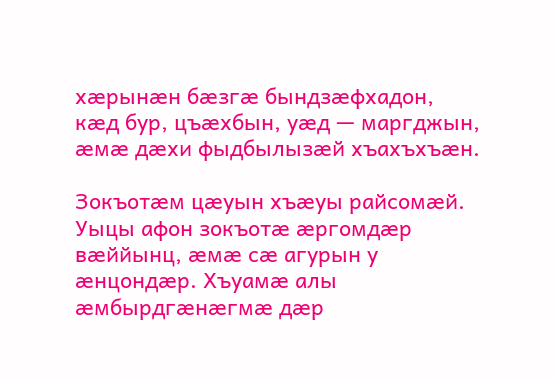хӕрынӕн бӕзгӕ бындзӕфхадон, кӕд бур, цъӕхбын, уӕд — маргджын, ӕмӕ дӕхи фыдбылызӕй хъахъхъӕн.

Зокъотӕм цӕуын хъӕуы райсомӕй. Уыцы афон зокъотӕ ӕргомдӕр вӕййынц, ӕмӕ сӕ агурын у ӕнцондӕр. Хъуамӕ алы ӕмбырдгӕнӕгмӕ дӕр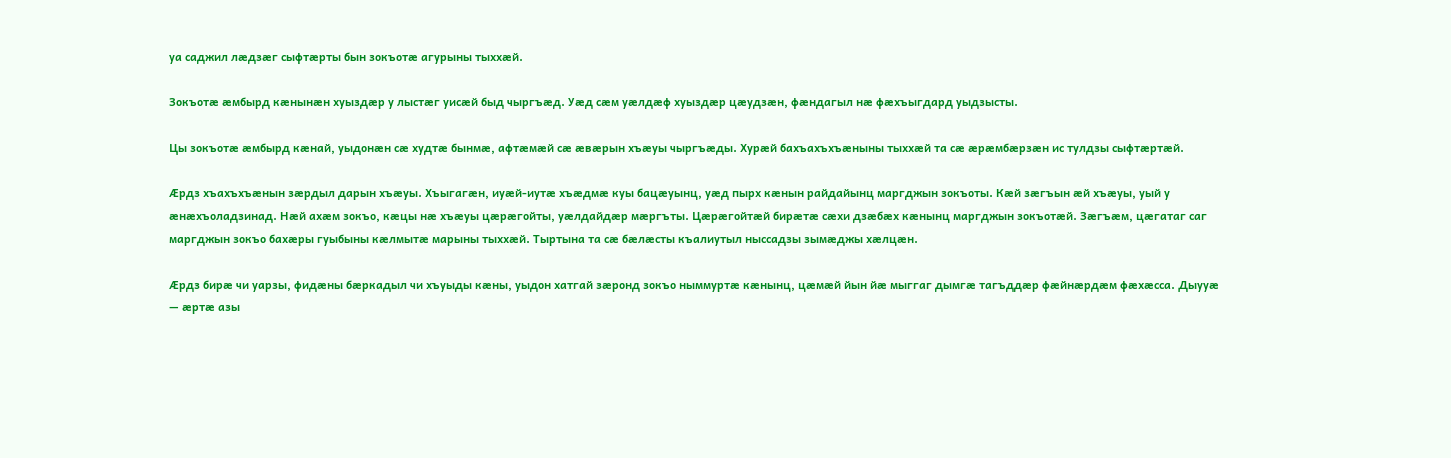уа саджил лӕдзӕг сыфтӕрты бын зокъотӕ агурыны тыххӕй.

Зокъотӕ ӕмбырд кӕнынӕн хуыздӕр у лыстӕг уисӕй быд чыргъӕд. Уӕд сӕм уӕлдӕф хуыздӕр цӕудзӕн, фӕндагыл нӕ фӕхъыгдард уыдзысты.

Цы зокъотӕ ӕмбырд кӕнай, уыдонӕн сӕ худтӕ бынмӕ, афтӕмӕй сӕ ӕвӕрын хъӕуы чыргъӕды. Хурӕй бахъахъхъӕныны тыххӕй та сӕ ӕрӕмбӕрзӕн ис тулдзы сыфтӕртӕй.

Ӕрдз хъахъхъӕнын зӕрдыл дарын хъӕуы. Хъыгагӕн, иуӕй-иутӕ хъӕдмӕ куы бацӕуынц, уӕд пырх кӕнын райдайынц маргджын зокъоты. Кӕй зӕгъын ӕй хъӕуы, уый у ӕнӕхъоладзинад. Нӕй ахӕм зокъо, кӕцы нӕ хъӕуы цӕрӕгойты, уӕлдайдӕр мӕргъты. Цӕрӕгойтӕй бирӕтӕ сӕхи дзӕбӕх кӕнынц маргджын зокъотӕй. Зӕгъӕм, цӕгатаг саг маргджын зокъо бахӕры гуыбыны кӕлмытӕ марыны тыххӕй. Тыртына та сӕ бӕлӕсты къалиутыл ныссадзы зымӕджы хӕлцӕн.

Ӕрдз бирӕ чи уарзы, фидӕны бӕркадыл чи хъуыды кӕны, уыдон хатгай зӕронд зокъо ныммуртӕ кӕнынц, цӕмӕй йын йӕ мыггаг дымгӕ тагъддӕр фӕйнӕрдӕм фӕхӕсса. Дыууӕ — ӕртӕ азы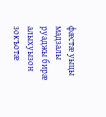фӕстӕ уыцы мадзалы руаджы бирӕ алыхуызон зокъотӕ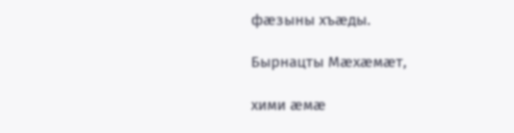фӕзыны хъӕды.

Бырнацты Мӕхӕмӕт,

хими ӕмӕ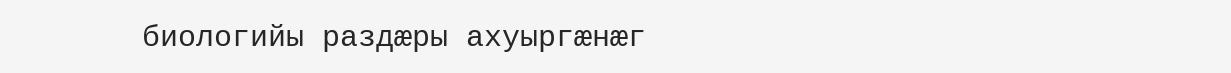биологийы раздӕры ахуыргӕнӕг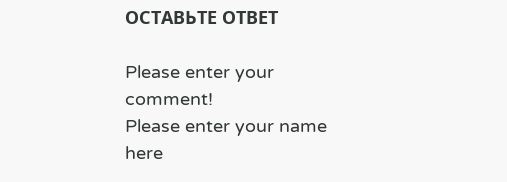ОСТАВЬТЕ ОТВЕТ

Please enter your comment!
Please enter your name here